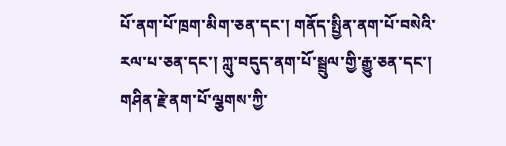པོ་ནག་པོ་ཁྲག་མིག་ཅན་དང་། གནོད་སྤྱིན་ནག་པོ་བསེའི་རལ་པ་ཅན་དང་། ཀླུ་བདུད་ནག་པོ་སྦྲུལ་གྱི་རྒྱུ་ཅན་དང་། གཤིན་རྗེ་ནག་པོ་ལྕགས་ཀྱི་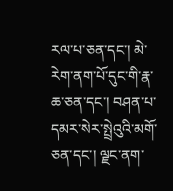རལ་པ་ཅན་དང་། མེ་རེག་ནག་པོ་དུང་གི་རྣ་ཆ་ཅན་དང་། བཤན་པ་དམར་སེར་སྤྲེའུའི་མགོ་ཅན་དང་། ལྗང་ནག་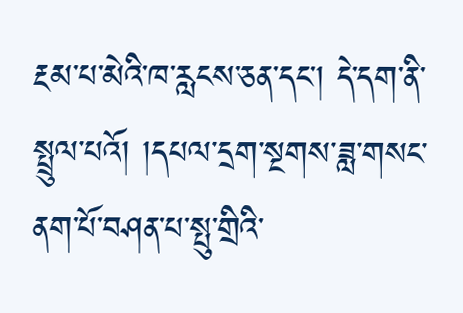རྔམ་པ་མེའི་ཁ་རླངས་ཅན་དང་། དེ་དག་ནི་སྤྲུལ་པའོ། །དཔལ་དྲག་སྔགས་ཟླ་གསང་ནག་པོ་བཤན་པ་སྤུ་གྲིའི་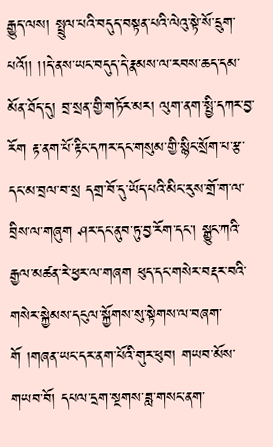རྒྱུད་ལས། སྤྲུལ་པའི་བདུད་བསྟན་པའི་ལེའུ་སྟེ་སོ་དྲུག་པའོ།། །།དེ་ནས་ཡང་བདུད་དེ་རྣམས་ལ་རབས་ཆད་དམ་མོན་ཐོད་དུ། བྲ་སྲན་གྱི་གཏོར་མར། ལུག་ནག་སྤྱི་དཀར་བྱ་རོག རྟ་ནག་པོ་རྟིང་དཀར་དང་གསུམ་གྱི་སྙིང་སྲོག་པ་རྩ་དང་མ་བྲལ་བ་སྲ དགྲ་བོ་དུ་ཡོད་པའི་མིང་རུས་གྲོ་ག་ལ་བྲིས་ལ་གཞུག ཤར་དང་ནུབ་ཏུ་བྱ་རོག་དང་། སྒྱུང་ཀའི་རྒྱལ་མཚན་རེ་ཕྱར་ལ་གཞག ཕུད་དང་གསེར་བརྡར་བའི་གསེར་སྐྱེམས་དངུལ་སྐྱོགས་སུ་སྟེགས་ལ་བཞག་གོ །གཞན་ཡང་དར་ནག་པོའི་གུར་ཕུབ། གཡབ་མོས་གཡབ་བོ། དཔལ་དྲག་སྔགས་ཟླ་གསང་ནག་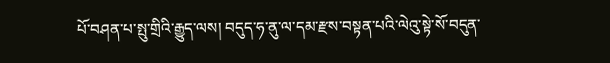པོ་བཤན་པ་སྤུ་གྲིའི་རྒྱུད་ལས། བདུད་ཧ་ནུ་ལ་དམ་རྫས་བསྟན་པའི་ལེའུ་སྟེ་སོ་བདུན་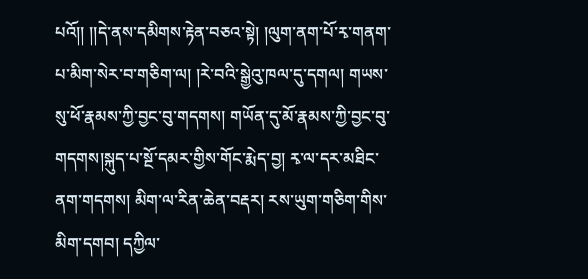པའོ།། །།དེ་ནས་དམིགས་རྟེན་བཅའ་སྟེ། །ལུག་ནག་པོ་རྭ་གནག་པ་མིག་སེར་བ་གཅིག་ལ། །རེ་བའི་སྒྱེའུ་ཁལ་དུ་དགལ། གཡས་སུ་ཕོ་རྣམས་ཀྱི་བྱང་བུ་གདགས། གཡོན་དུ་མོ་རྣམས་ཀྱི་བྱང་བུ་གདགས།སྐུད་པ་སྔོ་དམར་གྱིས་གོང་རྨེད་བྱ། རྭ་ལ་དར་མཐིང་ནག་གདགས། མིག་ལ་རིན་ཆེན་བརྡར། རས་ཡུག་གཅིག་གིས་མིག་དགབ། དཀྱིལ་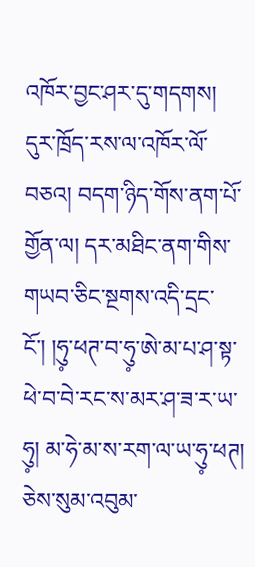འཁོར་བྱང་ཤར་དུ་གདགས། དུར་ཁྲོད་རས་ལ་འཁོར་ལོ་བཅའ། བདག་ཉིད་གོས་ནག་པོ་གྱོན་ལ། དར་མཐིང་ནག་གིས་གཡབ་ཅིང་སྔགས་འདི་དྲང་ངོ་། །ཧུ༷་ཕཊ་བ་ཧུ༷་ཨེ་མ་པ་ཤ་སྟ་ཕེ་བ་བེ་རང་ས་མར་ཤ་ཟ་ར་ཡ་ཧུ༷། མ་ཧེ་མ་ས་རག་ལ་ཡ་ཧུ༷་ཕཊ། ཅེས་སུམ་འབུམ་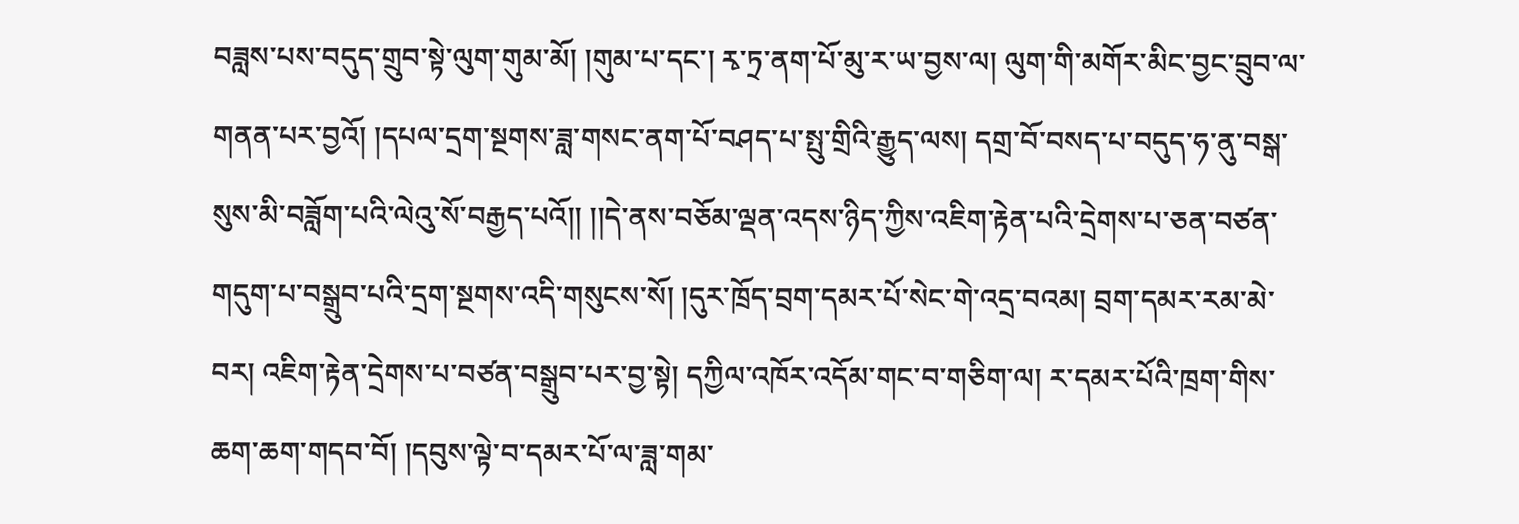བཟླས་པས་བདུད་གྲུབ་སྟེ་ལུག་གུམ་མོ། །གུམ་པ་དང་། རྭ་ཏྲ་ནག་པོ་མུ་ར་ཡ་བྱས་ལ། ལུག་གི་མགོར་མིང་བྱང་བྲུབ་ལ་གནན་པར་བྱའོ། །དཔལ་དྲག་སྔགས་ཟླ་གསང་ནག་པོ་བཤད་པ་སྤུ་གྲིའི་རྒྱུད་ལས། དགྲ་བོ་བསད་པ་བདུད་ཧ་ནུ་བསྒ་སུས་མི་བཟློག་པའི་ལེའུ་སོ་བརྒྱད་པའོ།། །།དེ་ནས་བཅོམ་ལྡན་འདས་ཉིད་ཀྱིས་འཇིག་རྟེན་པའི་དྲེགས་པ་ཅན་བཙན་གདུག་པ་བསྒྲུབ་པའི་དྲག་སྔགས་འདི་གསུངས་སོ། །དུར་ཁྲོད་བྲག་དམར་པོ་སེང་གེ་འདྲ་བའམ། བྲག་དམར་རམ་མེ་བར། འཇིག་རྟེན་དྲེགས་པ་བཙན་བསྒྲུབ་པར་བྱ་སྟེ། དཀྱིལ་འཁོར་འདོམ་གང་བ་གཅིག་ལ། ར་དམར་པོའི་ཁྲག་གིས་ཆག་ཆག་གདབ་བོ། །དབུས་ལྟེ་བ་དམར་པོ་ལ་ཟླ་གམ་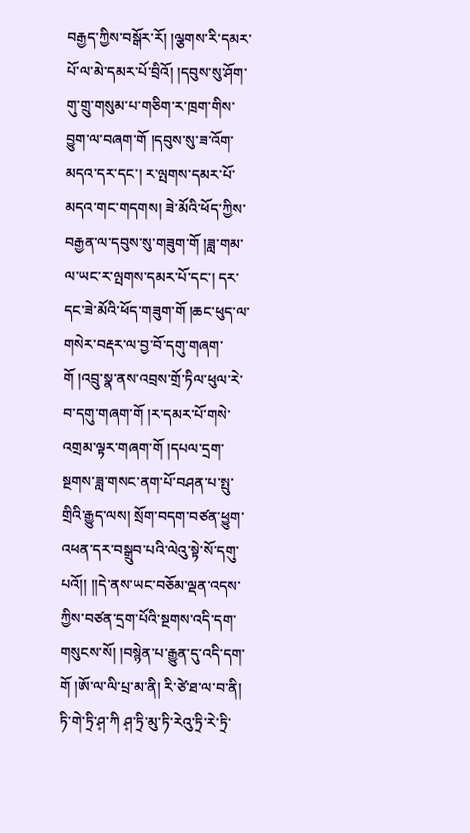བརྒྱད་ཀྱིས་བསྒོར་རོ། །ལྕགས་རི་དམར་པོ་ལ་མེ་དམར་པོ་བྲིའོ། །དབུས་སུ་ཤོག་གུ་གྲུ་གསུམ་པ་གཅིག་ར་ཁྲག་གིས་བྱུག་ལ་བཞག་གོ །དབུས་སུ་ཟ་འོག་མདའ་དར་དང་། ར་ལྤགས་དམར་པོ་མདའ་གང་གདགས། ཟེ་མོའི་ཕོད་ཀྱིས་བརྒྱན་ལ་དབུས་སུ་གཟུག་གོ །ཟླ་གམ་ལ་ཡང་ར་ལྤགས་དམར་པོ་དང་། དར་དང་ཟེ་མོའི་ཕོད་གཟུག་གོ །ཆང་ཕུད་ལ་གསེར་བརྡར་ལ་བྱ་བོ་དགུ་གཞག་གོ །འབྲུ་སྣ་ནས་འབྲས་གྲོ་ཏིལ་ཕུལ་རེ་བ་དགུ་གཞག་གོ །ར་དམར་པོ་གསེ་འགྲམ་ལྟར་གཞག་གོ །དཔལ་དྲག་སྔགས་ཟླ་གསང་ནག་པོ་བཤན་པ་སྤུ་གྲིའི་རྒྱུད་ལས། སྲོག་བདག་བཙན་ཕྱུག་འཕན་དར་བསྒྲུབ་པའི་ལེའུ་སྟེ་སོ་དགུ་པའོ།། །།དེ་ནས་ཡང་བཅོམ་ལྡན་འདས་ཀྱིས་བཙན་དྲག་པོའི་སྔགས་འདི་དག་གསུངས་སོ། །བསྙེན་པ་རྒྱུན་དུ་འདི་དག་གོ །ཨོ་ལ་ལི་པྲ་མ་ནི། རི་ཙེ་ཐ་ལ་བ་ནི། ཏི་གེ་ཏྲི་ཤ༷་ཀི ཤ༷་ཏྲི་མུ་ཏི་རེའུ་ཏྲི་རེ་ཏྲི་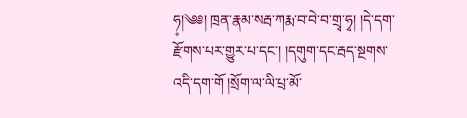ཧ༷།༄༅། ཁྲན་རྣམ་སརྦ་ཀརྨ་བ་བེ་བ་གྲྭ་ཧྭ། །དེ་དག་རྫོགས་པར་གྱུར་པ་དང་། །དགུག་དང་རྦད་སྔགས་འདི་དག་གོ །སྲོག་ལ་ལི་པྲ་མོ་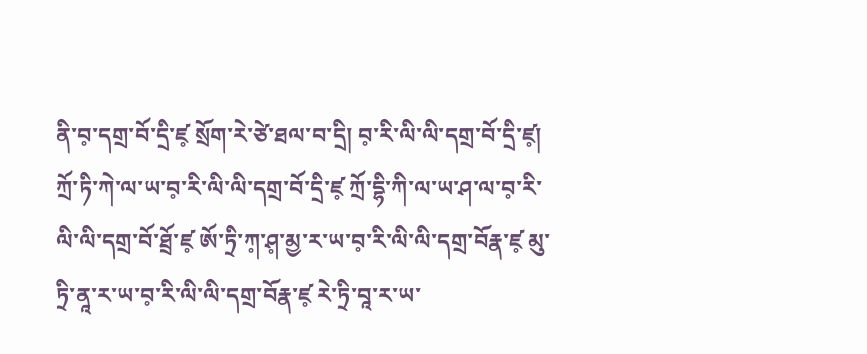ནི་བ༷་དགྲ་བོ་དྲི་ཛ༷ སྲོག་རེ་ཙེ་ཐལ་བ་དྲི། བ༷་རི་ལི་ལི་དགྲ་བོ་དྲི་ཛ༷། ཀྲོ་ཏི་ཀེ་ལ་ཡ་བ༷་རི་ལི་ལི་དགྲ་བོ་དྲི་ཛ༷ ཀྲོ་དྷི་ཀི་ལ་ཡ་ཤ་ལ་བ༷་རི་ལི་ལི་དགྲ་བོ་ཐྲོ་ཛ༷ ཨོ་ཏྲི་ཀ༷་ཤ༷་མྱ་ར་ཡ་བ༷་རི་ལི་ལི་དགྲ་བོརྣ་ཛ༷ མུ་ཏྲི་ནཱ་ར་ཡ་བ༷་རི་ལི་ལི་དགྲ་བོརྣ་ཛ༷ རེ་ཏྲི་བཱ་ར་ཡ་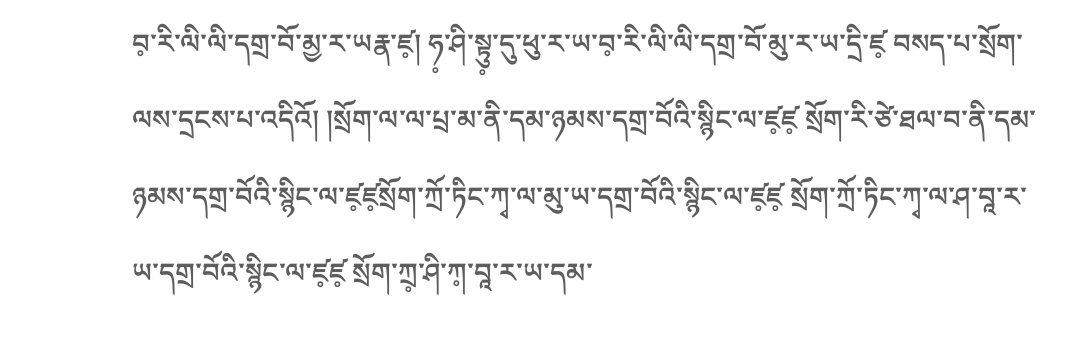བ༷་རི་ལི་ལི་དགྲ་བོ་མྱ་ར་ཡརྣ་ཛ༷། ཧ༷་ཤི་སྟུ༷་དུ་ཕུ་ར་ཡ་བ༷་རི་ལི་ལི་དགྲ་བོ་མུ་ར་ཡ་དྲི་ཛ༷ བསད་པ་སྲོག་ལས་དྲངས་པ་འདིའོ། །སྲོག་ལ་ལ་པྲ་མ་ནི་དམ་ཉམས་དགྲ་བོའི་སྙིང་ལ་ཛ༷ཛ༷ སྲོག་རི་ཙེ་ཐལ་བ་ནི་དམ་ཉམས་དགྲ་བོའི་སྙིང་ལ་ཛ༷ཛ༷སྲོག་ཀྲོ་ཏིང་ཀྭ་ལ་མུ་ཡ་དགྲ་བོའི་སྙིང་ལ་ཛ༷ཛ༷ སྲོག་ཀྲོ་ཏིང་ཀྭ་ལ་ཤ་བཱ་ར་ཡ་དགྲ་བོའི་སྙིང་ལ་ཛ༷ཛ༷ སྲོག་ཀྲ༷་ཤི་ཀ༷་བཱ་ར་ཡ་དམ་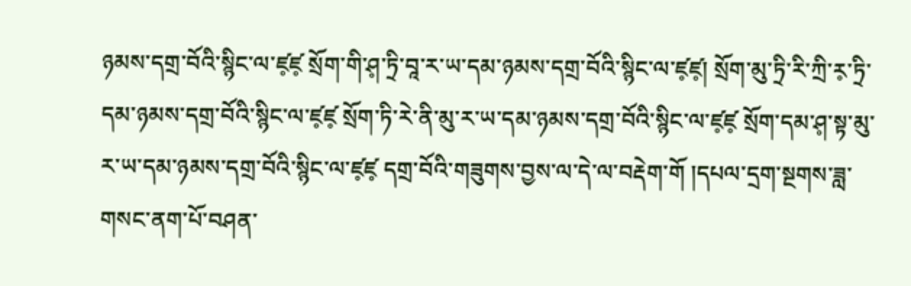ཉམས་དགྲ་བོའི་སྙིང་ལ་ཛ༷ཛ༷ སྲོག་གི་ཤ༷་ཏྲི་བཱ་ར་ཡ་དམ་ཉམས་དགྲ་བོའི་སྙིང་ལ་ཛ༷ཛ༷། སྲོག་མུ་ཏྲི་རི་ཀྲི་ར༷་ཏྲི་དམ་ཉམས་དགྲ་བོའི་སྙིང་ལ་ཛ༷ཛ༷ སྲོག་ཏི་རེ་ནི་མུ་ར་ཡ་དམ་ཉམས་དགྲ་བོའི་སྙིང་ལ་ཛ༷ཛ༷ སྲོག་དམ་ཤ༷་སྟ་མུ་ར་ཡ་དམ་ཉམས་དགྲ་བོའི་སྙིང་ལ་ཛ༷ཛ༷ དགྲ་བོའི་གཟུགས་བྱས་ལ་དེ་ལ་བརྡེག་གོ །དཔལ་དྲག་སྔགས་ཟླ་གསང་ནག་པོ་བཤན་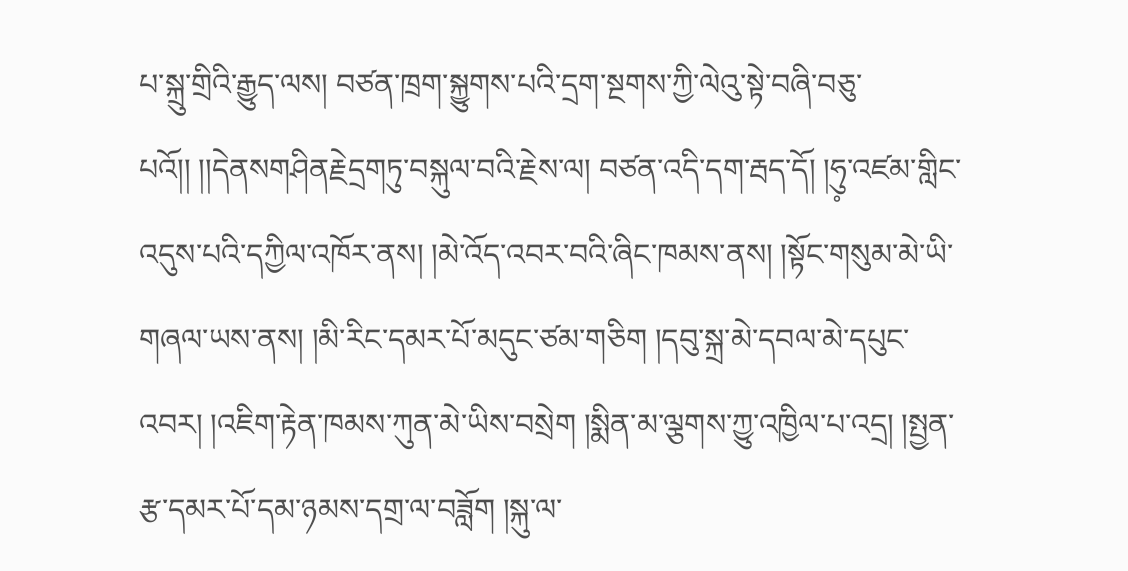པ་སྐྲུ་གྲིའི་རྒྱུད་ལས། བཙན་ཁྲག་སྐྱུགས་པའི་དྲག་སྔགས་ཀྱི་ལེའུ་སྟེ་བཞི་བཅུ་པའོ།། །།དེནསགཤིནརྗེདྲགཏུ་བསྐུལ་བའི་རྗེས་ལ། བཙན་འདི་དག་རྦད་དོ། །ཧུ༷་འཛམ་གླིང་འདུས་པའི་དཀྱིལ་འཁོར་ནས། །མེ་འོད་འབར་བའི་ཞིང་ཁམས་ནས། །སྟོང་གསུམ་མེ་ཡི་གཞལ་ཡས་ནས། །མི་རིང་དམར་པོ་མདུང་ཙམ་གཅིག །དབུ་སྐྲ་མེ་དབལ་མེ་དཔུང་འབར། །འཇིག་རྟེན་ཁམས་ཀུན་མེ་ཡིས་བསྲེག །སྨིན་མ་ལྕགས་ཀྱུ་འཁྱིལ་པ་འདྲ། །སྤྱན་རྩ་དམར་པོ་དམ་ཉམས་དགྲ་ལ་བཟློག །སྐུ་ལ་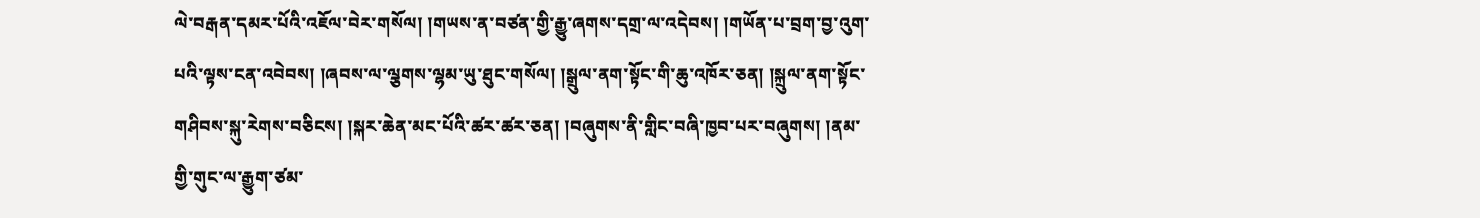ལེ་བརྒན་དམར་པོའི་འཇོལ་བེར་གསོལ། །གཡས་ན་བཙན་གྱི་རྒྱུ་ཞགས་དགྲ་ལ་འདེབས། །གཡོན་པ་བྲག་བྱ་འུག་པའི་ལྟས་ངན་འབེབས། །ཞབས་ལ་ལྕགས་ལྷམ་ཡུ་ཐུང་གསོལ། །སྒྲུལ་ནག་སྟོང་གི་ཆུ་འཁོར་ཅན། །སྐྲུལ་ནག་སྟོང་གཤིབས་སྐུ་རེགས་བཅིངས། །སྐར་ཆེན་མང་པོའི་ཚར་ཚར་ཅན། །བཞུགས་ནི་གླིང་བཞི་ཁྱབ་པར་བཞུགས། །ནམ་གྱི་གུང་ལ་རྒྱུག་ཙམ་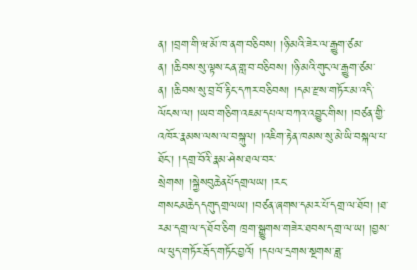ན། །བྲག་གི་ཝ་མོ་ཁ་ནག་བཅིབས། །ཉི་མའི་ཟེར་ལ་རྒྱུག་ཙམ་ན། །ཆིབས་སུ་ལྟས་ངན་གླ་བ་བཅིབས། །ཉི་མའི་གུང་ལ་རྒྱུག་ཙམ་ན། །ཆིབས་སུ་བྲ་བོ་རྟིང་དཀར་བཅིབས། །དམ་རྫས་གཏོར་མ་འདི་ལོངས་ལ། །ཡབ་གཅིག་འཇམ་དཔལ་བཀའ་འབྱུང་གིས། །བཙན་གྱི་འཁོར་རྣམས་ལས་ལ་བསྐུལ། །འཇིག་རྟེན་ཁམས་སུ་མེ་ཡི་བསྐལ་པ་ཐོང་། །དགྲ་བོའི་རྣམ་ཤེས་ཐལ་བར་སྲེགས། །སྐྱེསབུཆེནཔོདགྲལཡ། །རང་གསངམཆེདདགུདགྲལཡ། །བཙན་ཞགས་དམར་པོ་དགྲ་ལ་ཐོབ། །ཐ་རམ་དགྲ་ལ་ད་ཐོབ་ཅིག ཁྲག་སྒྱུགས་གཟེར་ཐབས་དགྲ་ལ་ཡ། །བྱས་ལ་ཕུད་གཏོར་རྦོད་གཏོང་བྱའོ། །དཔལ་དྲགས་སྔགས་ཟླ་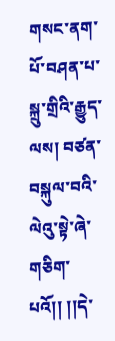གསང་ནག་པོ་བཤན་པ་སྐྲུ་གྲིའི་རྒྱུད་ལས། བཙན་བསྐུལ་བའི་ལེའུ་སྟེ་ཞེ་གཅིག་པའོ།། །།དེ་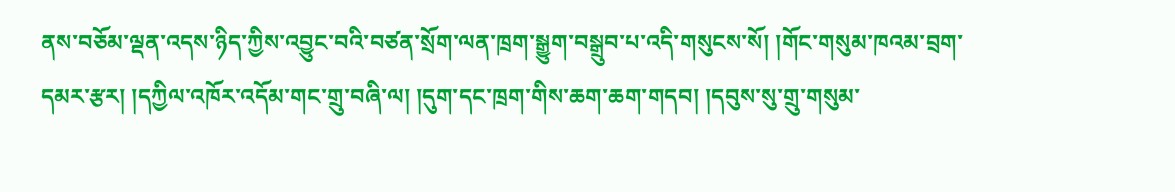ནས་བཅོམ་ལྡན་འདས་ཉིད་ཀྱིས་འབྱུང་བའི་བཙན་སྲོག་ལན་ཁྲག་སྒྱུག་བསྒྲུབ་པ་འདི་གསུངས་སོ། །གོང་གསུམ་ཁའམ་བྲག་དམར་རྩར། །དཀྱིལ་འཁོར་འདོམ་གང་གྲུ་བཞི་ལ། །དུག་དང་ཁྲག་གིས་ཆག་ཆག་གདབ། །དབུས་སུ་གྲུ་གསུམ་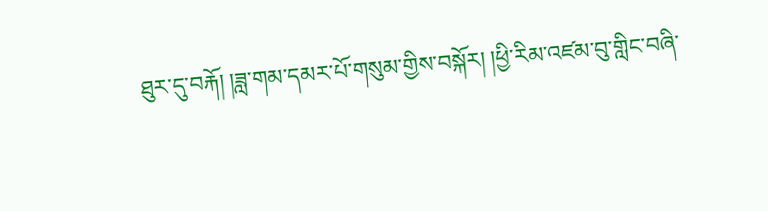ཐུར་དུ་བརྐོ། །ཟླ་གམ་དམར་པོ་གསུམ་གྱིས་བསྐོར། །ཕྱི་རིམ་འཛམ་བུ་གླིང་བཞི་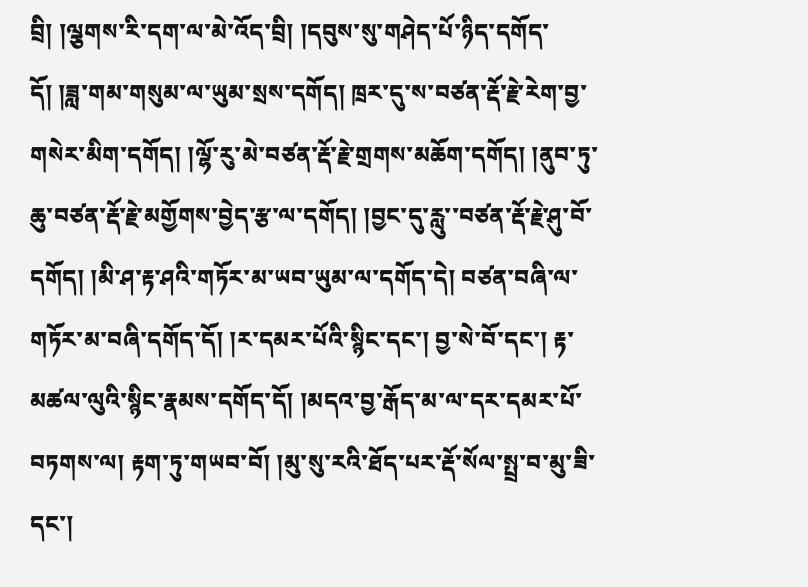བྲི། །ལྕགས་རི་དག་ལ་མེ་འོད་བྲི། །དབུས་སུ་གཤེད་པོ་ཉིད་དགོད་དོ། །ཟླ་གམ་གསུམ་ལ་ཡུམ་སྲས་དགོད། ཁྲར་དུ་ས་བཙན་རྡོ་རྗེ་རེག་བྱ་གསེར་མིག་དགོད། །ལྷོ་རུ་མེ་བཙན་རྡོ་རྗེ་གྲགས་མཆོག་དགོད། །ནུབ་ཏུ་ཆུ་བཙན་རྡོ་རྗེ་མགྱོགས་བྱེད་རྩ་ལ་དགོད། །བྱང་དུ་རླུ་་བཙན་རྡོ་རྗེ་ཤུ་བོ་དགོད། །མི་ཤ་རྟ་ཤའི་གཏོར་མ་ཡབ་ཡུམ་ལ་དགོད་དེ། བཙན་བཞི་ལ་གཏོར་མ་བཞི་དགོད་དོ། །ར་དམར་པོའི་སྙིང་དང་། བྱ་སེ་བོ་དང་། རྟ་མཚལ་ལུའི་སྙིང་རྣམས་དགོད་དོ། །མདའ་བྱ་རྒོད་མ་ལ་དར་དམར་པོ་བཏགས་ལ། རྟག་ཏུ་གཡབ་བོ། །མུ་སུ་རའི་ཐོད་པར་རྡོ་སོལ་སྤྲ་བ་མུ་ཟི་དང་།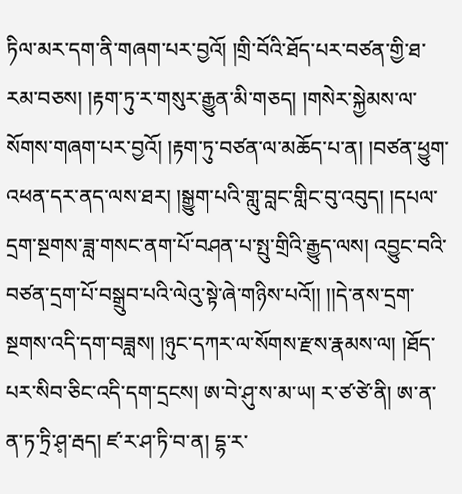ཏིལ་མར་དག་ནི་གཞག་པར་བྱའོ། །གྲི་བོའི་ཐོད་པར་བཙན་གྱི་ཐ་རམ་བཅས། །རྟག་ཏུ་ར་གསུར་རྒྱུན་མི་གཅད། །གསེར་སྐྱེམས་ལ་སོགས་གཞག་པར་བྱའོ། །རྟག་ཏུ་བཙན་ལ་མཆོད་པ་ན། །བཙན་ཕྱུག་འཕན་དར་ནད་ལས་ཐར། །སྒྱུག་པའི་གླུ་བླང་གླིང་བུ་འབུད། །དཔལ་དྲག་སྔགས་ཟླ་གསང་ནག་པོ་བཤན་པ་སྤུ་གྲིའི་རྒྱུད་ལས། འབྱུང་བའི་བཙན་དྲག་པོ་བསྒྲུབ་པའི་ལེའུ་སྟེ་ཞེ་གཉིས་པའོ།། །།དེ་ནས་དྲག་སྔགས་འདི་དག་བཟླས། །ཉུང་དཀར་ལ་སོགས་རྫས་རྣམས་ལ། །ཐོད་པར་སིབ་ཅིང་འདི་དག་དྲངས། ཨ་བེ་ཤུ་ས་མ་ཡ། ར་ཙ་ཙེ་ནི། ཨ་ན་ན་ཏ་ཏྲི་ཤ༷་རྦད། ཛ་ར་ཤ་ཏི་བ་ན། དྷ་ར་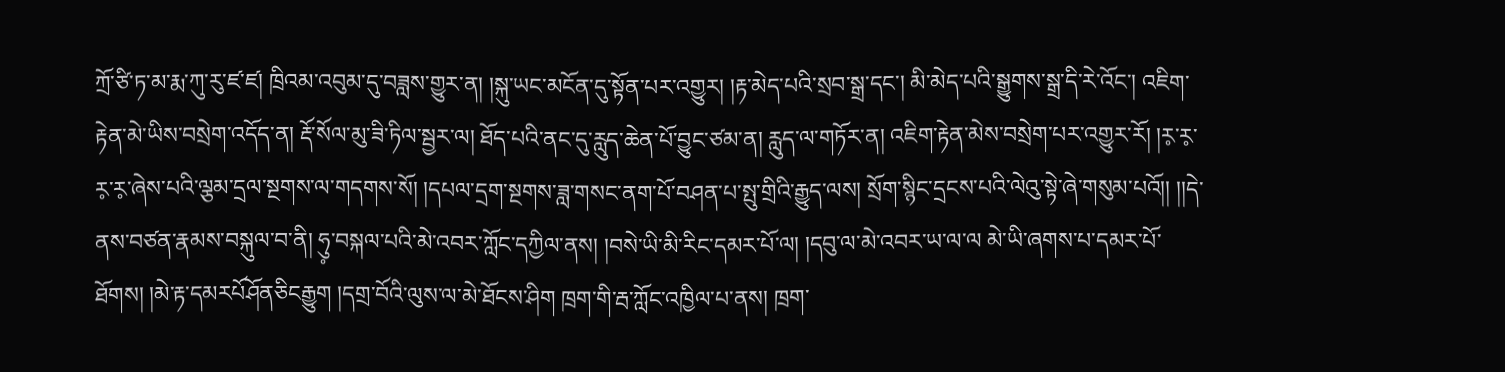ཀྲོ་ཙི་ཏ་མ་རྨ་ཀུ་རུ་ཛ་ཛ། ཁྲིའམ་འབུམ་དུ་བཟླས་གྱུར་ན། །སྐུ་ཡང་མངོན་དུ་སྟོན་པར་འགྱུར། །རྟ་མེད་པའི་སྲབ་སྒྲ་དང་། མི་མེད་པའི་སྒྱུགས་སྒྲ་དི་རེ་འོང་། འཇིག་རྟེན་མེ་ཡིས་བསྲེག་འདོད་ན། རྡོ་སོལ་མུ་ཟི་ཏིལ་སྦྱར་ལ། ཐོད་པའི་ནང་དུ་རླུད་ཆེན་པོ་བྱུང་ཙམ་ན། རླུད་ལ་གཏོར་ན། འཇིག་རྟེན་མེས་བསྲེག་པར་འགྱུར་རོ། །ར༷་ར༷་ར༷་ར༷་ཞེས་པའི་ལྕམ་དྲལ་སྔགས་ལ་གདགས་སོ། །དཔལ་དྲག་སྔགས་ཟླ་གསང་ནག་པོ་བཤན་པ་སྤུ་གྲིའི་རྒྱུད་ལས། སྲོག་སྙིང་དྲངས་པའི་ལེའུ་སྟེ་ཞེ་གསུམ་པའོ།། །།དེ་ནས་བཙན་རྣམས་བསྐུལ་བ་ནི། ཧུ༷་བསྐལ་པའི་མེ་འབར་ཀློང་དཀྱིལ་ནས། །བསེ་ཡི་མི་རིང་དམར་པོ་ལ། །དབུ་ལ་མེ་འབར་ཡ་ལ་ལ མེ་ཡི་ཞགས་པ་དམར་པོ་ཐོགས། །མེ་རྟ་དམརཔོཤོནཅིངརྒྱུག །དགྲ་བོའི་ལུས་ལ་མེ་ཐོངས་ཤིག ཁྲག་གི་རྦ་ཀློང་འཁྱིལ་པ་ནས། ཁྲག་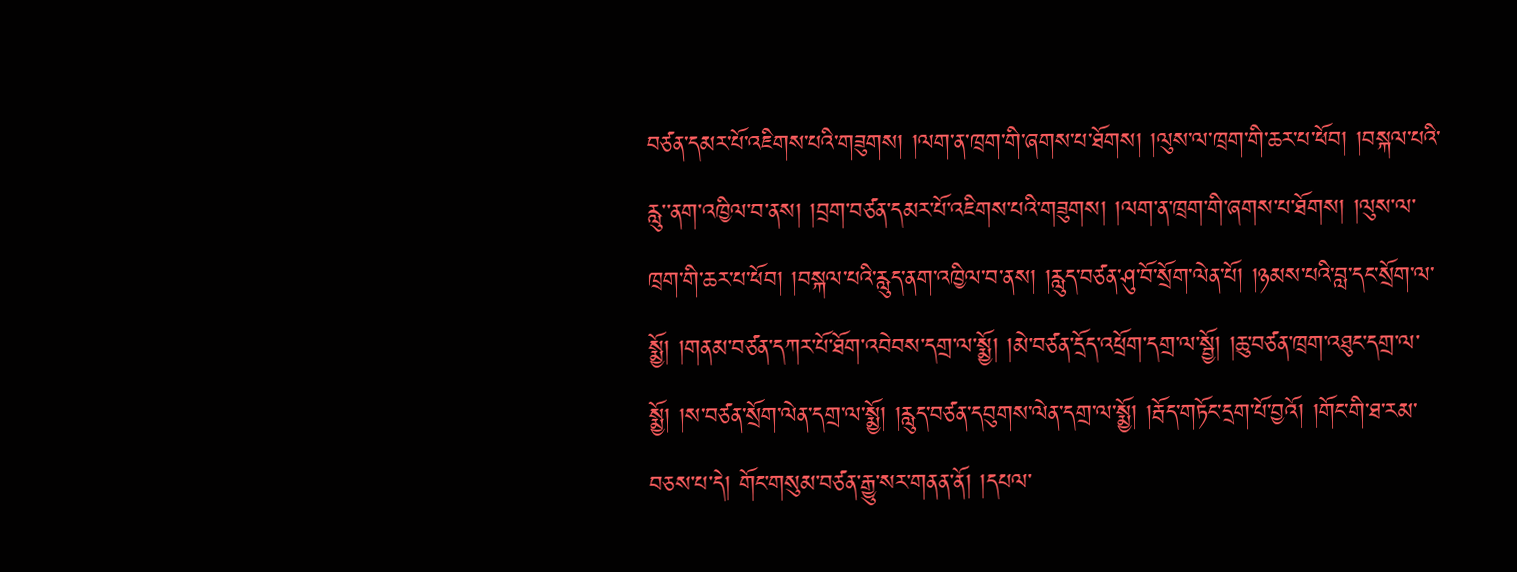བཙན་དམར་པོ་འཇིགས་པའི་གཟུགས། །ལག་ན་ཁྲག་གི་ཞགས་པ་ཐོགས། །ལུས་ལ་ཁྲག་གི་ཆར་པ་ཕོབ། །བསྐལ་པའི་རླུ་་ནག་འཁྱིལ་བ་ནས། །བྲག་བཙན་དམར་པོ་འཇིགས་པའི་གཟུགས། །ལག་ན་ཁྲག་གི་ཞགས་པ་ཐོགས། །ལུས་ལ་ཁྲག་གི་ཆར་པ་ཕོབ། །བསྐལ་པའི་རླུད་ནག་འཁྱིལ་བ་ནས། །རླུད་བཙན་ཤུ་བོ་སྲོག་ལེན་པོ། །ཉམས་པའི་བླ་དང་སྲོག་ལ་སྨྱོ། །གནམ་བཙན་དཀར་པོ་ཐོག་འབེབས་དགྲ་ལ་སྨྱོ། །མེ་བཙན་དྲོད་འཕྲོག་དགྲ་ལ་སྦྱོ། །ཆུ་བཙན་ཁྲག་འཐུང་དགྲ་ལ་སྨྱོ། །ས་བཙན་སྲོག་ལེན་དགྲ་ལ་སྨྱོ། །རླུད་བཙན་དབུགས་ལེན་དགྲ་ལ་སྨྱོ། །རྦོད་གཏོང་དྲག་པོ་བྱའོ། །གོང་གི་ཐ་རམ་བཅས་པ་དེ། གོང་གསུམ་བཙན་རྒྱུ་སར་གནན་ནོ། །དཔལ་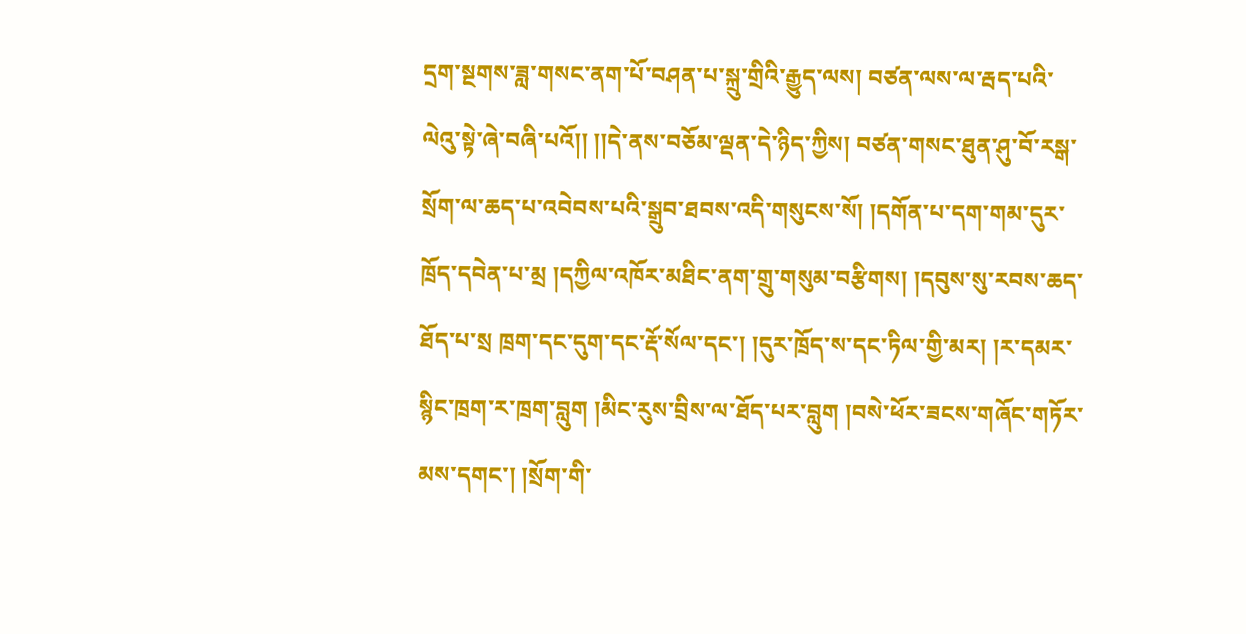དྲག་སྔགས་ཟླ་གསང་ནག་པོ་བཤན་པ་སྐྲུ་གྲིའི་རྒྱུད་ལས། བཙན་ལས་ལ་རྦད་པའི་ལེའུ་སྟེ་ཞེ་བཞི་པའོ།། །།དེ་ནས་བཅོམ་ལྡན་དེ་ཉིད་ཀྱིས། བཙན་གསང་ཐུན་ཤུ་བོ་རསྒ་སྲོག་ལ་ཆད་པ་འབེབས་པའི་སྒྲུབ་ཐབས་འདི་གསུངས་སོ། །དགོན་པ་དག་གམ་དུར་ཁྲོད་དབེན་པ་མྲ །དཀྱིལ་འཁོར་མཐིང་ནག་གྲུ་གསུམ་བརྩིགས། །དབུས་སུ་རབས་ཆད་ཐོད་པ་སྲ ཁྲག་དང་དུག་དང་རྡོ་སོལ་དང་། །དུར་ཁྲོད་ས་དང་ཏིལ་གྱི་མར། །ར་དམར་སྙིང་ཁྲག་ར་ཁྲག་བླུག །མིང་རུས་བྲིས་ལ་ཐོད་པར་བླུག །བསེ་ཕོར་ཟངས་གཞོང་གཏོར་མས་དགང་། །སྲོག་གི་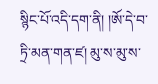སྙིང་པོ་འདི་དག་ནི། །ཨོ་དེ་བ་ཏྲི་མན་གན་ཛ། མུ་ས་མུ་ས་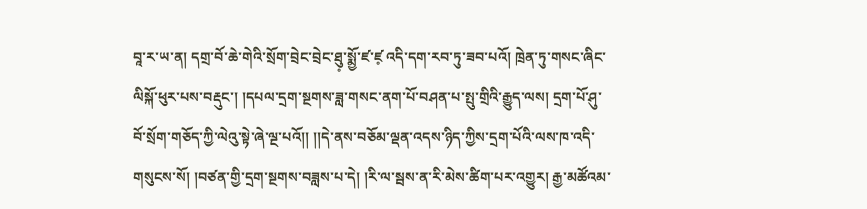བཱ་ར་ཡ་ན། དགྲ་བོ་ཆེ་གེའི་སྲོག་བྲེང་བྲེང་ཐུ༷་སྨྱོ་ཛ་ཛ༷ འདི་དག་རབ་ཏུ་ཟབ་པའོ། ཁྲེན་ཏུ་གསང་ཞིང་ལིསྐོ་ཕུར་པས་བརྡུང་། །དཔལ་དྲག་སྔགས་ཟླ་གསང་ནག་པོ་བཤན་པ་སྤུ་གྲིའི་རྒྱུད་ལས། དྲག་པོ་ཤུ་བོ་སྲོག་གཅོད་ཀྱི་ལེའུ་སྟེ་ཞེ་ལྔ་པའོ།། །།དེ་ནས་བཅོམ་ལྡན་འདས་ཉིད་ཀྱིས་དྲག་པོའི་ལས་ཁ་འདི་གསུངས་སོ། །བཙན་གྱི་དྲག་སྔགས་བཟླས་པ་དེ། །རི་ལ་སྦས་ན་རི་མེས་ཚིག་པར་འགྱུར། རྒྱ་མཚོའམ་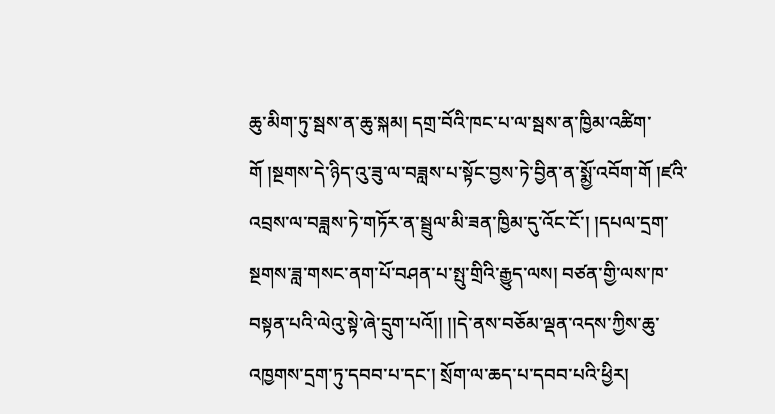ཆུ་མིག་ཏུ་སྦས་ན་ཆུ་སྐམ། དགྲ་བོའི་ཁང་པ་ལ་སྦས་ན་ཁྱིམ་འཚིག་གོ །སྔགས་དེ་ཉིད་འུ་ཟུ་ལ་བཟླས་པ་སྟོང་བྱས་ཏེ་བྱིན་ན་སྨྱོ་འབོག་གོ །ཛའི་འབྲས་ལ་བཟླས་ཏེ་གཏོར་ན་སྦྲུལ་མི་ཟན་ཁྱིམ་དུ་འོང་ངོ་། །དཔལ་དྲག་སྔགས་ཟླ་གསང་ནག་པོ་བཤན་པ་སྤུ་གྲིའི་རྒྱུད་ལས། བཙན་གྱི་ལས་ཁ་བསྟན་པའི་ལེའུ་སྟེ་ཞེ་དྲུག་པའོ།། །།དེ་ནས་བཅོམ་ལྡན་འདས་ཀྱིས་ཆུ་འཁྱགས་དྲག་ཏུ་དབབ་པ་དང་། སྲོག་ལ་ཆད་པ་དབབ་པའི་ཕྱིར།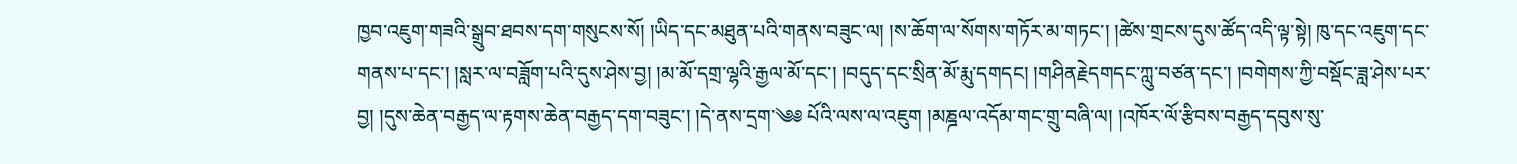ཁྱབ་འཇུག་གཟའི་སྒྲུབ་ཐབས་དག་གསུངས་སོ། །ཡིད་དང་མཐུན་པའི་གནས་བཟུང་ལ། །ས་ཆོག་ལ་སོགས་གཏོར་མ་གཏང་། །ཚེས་གྲངས་དུས་ཚོད་འདི་ལྟ་སྟེ། ཁུ་དང་འཇུག་དང་གནས་པ་དང་། །སླར་ལ་བཟློག་པའི་དུས་ཤེས་བྱ། །མ་མོ་དགྲ་ལྷའི་རྒྱལ་མོ་དང་། །བདུད་དང་སྲིན་མོ་རྨུ་དགདང། །གཤིནརྗེདགདང་ཀླུ་བཙན་དང་། །བགེགས་ཀྱི་བསྡོང་ཟླ་ཤེས་པར་བྱ། །དུས་ཆེན་བརྒྱད་ལ་རྟགས་ཆེན་བརྒྱད་དག་བཟུང་། །དེ་ནས་དྲག་༄༅ པོའི་ལས་ལ་འཇུག །མཎྜལ་འདོམ་གང་གྲུ་བཞི་ལ། །འཁོར་ལོ་རྩིབས་བརྒྱད་དབུས་སུ་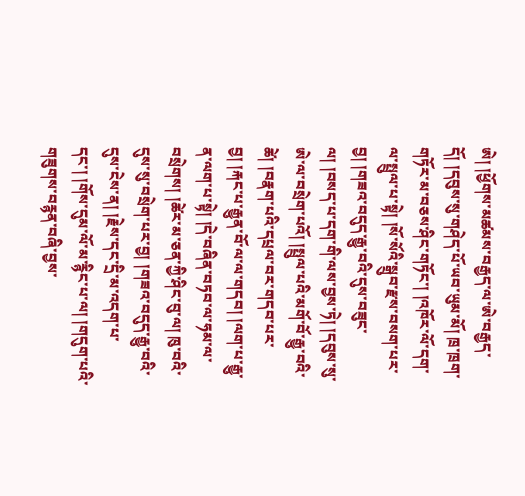ཨེ། །ཕྱོགས་མཚམས་བརྒྱད་ལ་ཨེ་བརྒྱད་དོ། །དབུས་སུ་གཤེད་པོ་ཡབ་ཡུམ་མོ། ཁྲ་ཁྲག་གཏོར་མ་བཅས་ཤིང་གཏོང་། །འཁོར་ལོ་དག་ལ་སྤྲུལ་པ་སྟེ། །སོ་སོའི་སྒྲུབ་རྫས་བསག་པར་བྱ། །གཟའ་བདུད་རྒྱུ་བའི་དུས་བཟུང་ལ། །བསད་པ་དག་གི་ལས་བྱས་ཏེ། །དབུས་སུ་ཨེ་ལ་བསྲེག་པའོ། །སྤྲུལ་པའི་མགོ་བོ་རྒྱུ་བའི་ཚེ། །བརྣག་པའི་དཔྲལ་བར་གདབ་པར་བྱ། །རྐང་པ་རྒྱུན་བོ་ལ་ལ་གདབ། །ལག་པ་རྒྱུ་ན་ལག་པ་སྟེ། །དེ་བཞིན་བཏབ་ལ་ཧམ་ལ་བསྲེགས། །ཚེར་མ་ཅན་ཀྱི་ཤིང་བུ་ལ། ཁུ་བའི་དུས་སུ་བསྲེག་པར་བྱ། །གཟའ་བདུད་རྒྱུ་བའི་དུས་ངེས་ན། །རྗེས་དང་དྲི་མ་འདག་པ་དང་། །གོས་དུམ་ལོ་མ་རྙིང་པ་ལ། །གདུག་པའི་གཟུགས་བརྙན་བཞི་བྱས་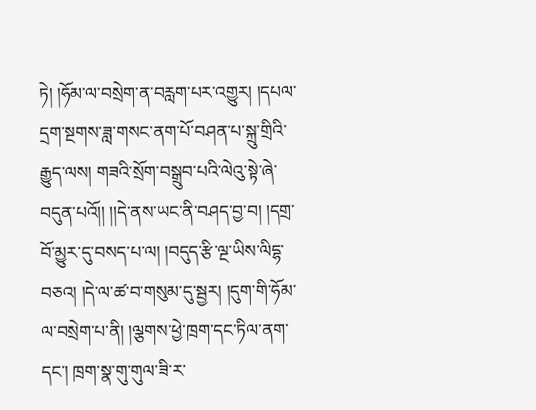ཏེ། །ཧོམ་ལ་བསྲེག་ན་བརླག་པར་འགྱུར། །དཔལ་དྲག་སྔགས་ཟླ་གསང་ནག་པོ་བཤན་པ་སྐྲུ་གྲིའི་རྒྱུད་ལས། གཟའི་སྲོག་བསྒྲུབ་པའི་ལེའུ་སྟེ་ཞེ་བདུན་པའོ།། །།དེ་ནས་ཡང་ནི་བཤད་བྱ་བ། །དགྲ་བོ་མྱུར་དུ་བསད་པ་ལ། །བདུད་རྩི་ལྔ་ཡིས་ལིདྷ་བཅའ། །དེ་ལ་ཚ་བ་གསུམ་དུ་སྦྱར། །དུག་གི་ཧོམ་ལ་བསྲེག་པ་ནི། །ལྕགས་ཕྱེ་ཁྲག་དང་ཏིལ་ནག་དང་། ཁྲག་སྣ་གུ་གུལ་ཟི་ར་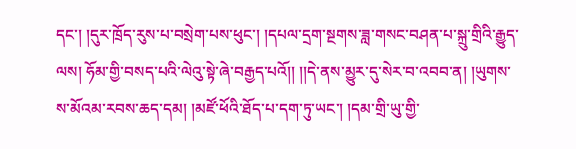དང་། །དུར་ཁྲོད་རུས་པ་བསྲེག་པས་ཕུང་། །དཔལ་དྲག་སྔགས་ཟླ་གསང་བཤན་པ་སྐྲུ་གྲིའི་རྒྱུད་ལས། ཧོམ་གྱི་བསད་པའི་ལེའུ་སྟེ་ཞེ་བརྒྱད་པའོ།། །།དེ་ནས་མྱུར་དུ་སེར་བ་འབབ་ན། །ཡུགས་ས་མོའམ་རབས་ཆད་དམ། །མཛོ་ཕོའི་ཐོད་པ་དག་ཏུ་ཡང་། །དམ་གྲི་ཡུ་གྱི་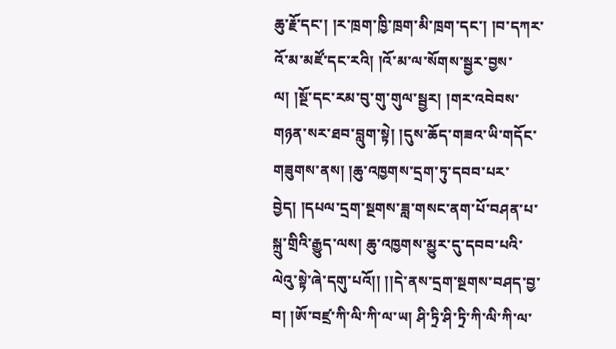ཆུ་རྗོ་དང་། །ར་ཁྲག་ཁྱི་ཁྲག་མི་ཁྲག་དང་། །བ་དཀར་འོ་མ་མཛོ་དང་རའི། །འོ་མ་ལ་སོགས་སྦྱར་བྱས་ལ། །སྔོ་དང་རམ་བུ་གུ་གུལ་སྦྱར། །གར་འབེབས་གཉན་སར་ཐབ་བླུག་སྟེ། །དུས་ཆོད་གཟའ་ཡི་གདོང་གཟུགས་ནས། །ཆུ་འཁྱགས་དྲག་ཏུ་དབབ་པར་བྱེད། །དཔལ་དྲག་སྔགས་ཟླ་གསང་ནག་པོ་བཤན་པ་སྐྲུ་གྲིའི་རྒྱུད་ལས། ཆུ་འཁྱགས་མྱུར་དུ་དབབ་པའི་ལེའུ་སྟེ་ཞེ་དགུ་པའོ།། །།དེ་ནས་དྲག་སྔགས་བཤད་བྱ་བ། །ཨོ་བཛྲ་ཀི་ལི་ཀི་ལ་ཡ། ཤི་ཏྲི་ཤི་ཏྲི་ཀི་ལི་ཀི་ལ་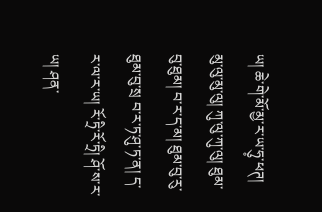ཡ། ཆེ་གེ་མོ་མྱ་ར་ཡ་ཧུ༷་ཕཊ། མུ་ལུ་མུ་ལུ། ཀུ་ལུ་ཀུ་ལུ། ཐུམ་བུ་ཐུམ། བ་ར་ད་མ། ཐུམ་བུ་རུ་ཐུམ་བུ་སྲ བ་ར་ཏ་ཤུ་ཏ་ན། ད་ར་ལ་ར་ཡ། རོ་ཏྲི་རོ་ཏྲི། ཤོ་ས་ར་ཡ། ཤན་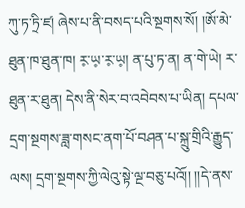ཀུ་ཏ་ཏྲི་ཛ། ཞེས་པ་ནི་བསད་པའི་སྔགས་སོ། །ཨོ་མེ་ཐུན་ཁ་ཐུན་ཁ། ར༷་ཡ༷་ར༷་ཡ༷། ན་པུ་ཏ་ན། ན་གེ་ཡེ། ར་ཐུན་ར་ཐུན། དེས་ནི་སེར་བ་འབེབས་པ་ཡིན། དཔལ་དྲག་སྔགས་ཟླ་གསང་ནག་པོ་བཤན་པ་སྐྲུ་གྲིའི་རྒྱུད་ལས། དྲག་སྔགས་ཀྱི་ལེའུ་སྟེ་ལྔ་བཅུ་པའོ།། །།དེ་ནས་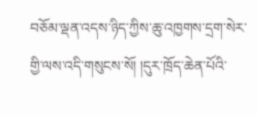བཅོམ་ལྡན་འདས་ཉིད་ཀྱིས་ཆུ་འཁྱགས་དྲག་སེར་གྱི་ལས་འདི་གསུངས་སོ། །དུར་ཁྲོད་ཆེན་པོའི་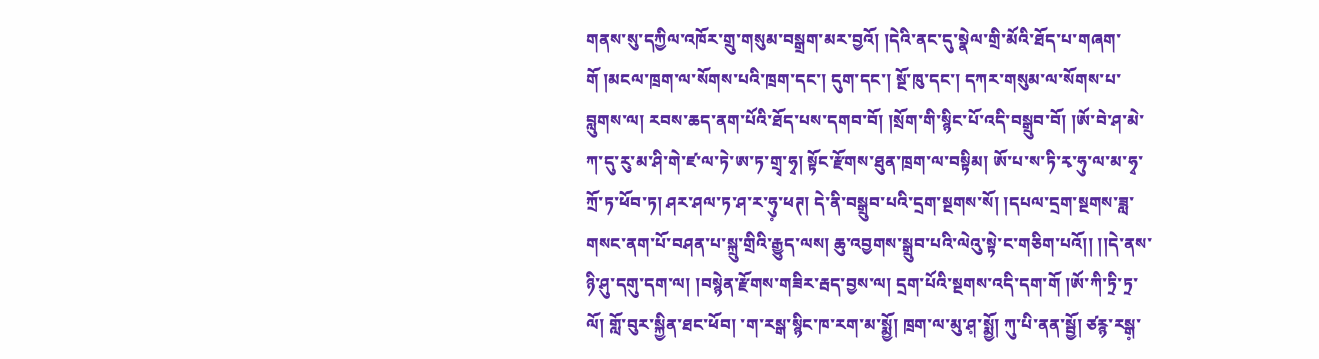གནས་སུ་དཀྱིལ་འཁོར་གྲུ་གསུམ་བསྒྲག་མར་བྱའོ། །དེའི་ནང་དུ་སྣེལ་གྲི་མོའི་ཐོད་པ་གཞག་གོ །མངལ་ཁྲག་ལ་སོགས་པའི་ཁྲག་དང་། དུག་དང་། སྔོ་ཁུ་དང་། དཀར་གསུམ་ལ་སོགས་པ་བླུགས་ལ། རབས་ཆད་ནག་པོའི་ཐོད་པས་དགབ་བོ། །སྲོག་གི་སྙིང་པོ་འདི་བསྒྲུབ་བོ། །ཨོ་བེ་ཤ་མེ་ཀ་དུ་རུ་མ་ཤི་གེ་ཛ་ལ་ཏེ་ཨ་ཏ་གྲྭ་ཧྭ། སྟོང་རྫོགས་ཐུན་ཁྲག་ལ་བསྟིམ། ཨོ་པ་ས་ཏི་རྭ་ཧུ་ལ་མ་ཧྭ་ཀྲོ་ཏ་ཕོབ་ཏ། ཤར་ཤལ་ཏ་ཤ་ར་ཧུ༷་ཕཊ། དེ་ནི་བསྒྲུབ་པའི་དྲག་སྔགས་སོ། །དཔལ་དྲག་སྔགས་ཟླ་གསང་ནག་པོ་བཤན་པ་སྐྲུ་གྲིའི་རྒྱུད་ལས། ཆུ་འབྱགས་སྒྲུབ་པའི་ལེའུ་སྟེ་ང་གཅིག་པའོ།། །།དེ་ནས་ཉི་ཤུ་དགུ་དག་ལ། །བསྙེན་རྫོགས་གཟིར་རྦད་བྱས་ལ། དྲག་པོའི་སྔགས་འདི་དག་གོ །ཨོ་ཀི་ཏྲི་ཏྲ་ལོ། གློ་བུར་སྐྱིན་ཐང་ཕོབ། ་ག་རསྒ་སྙིང་ཁ་རག་མ་སྨྱོ། ཁྲག་ལ་མུ་ཤ༷་སྨྱོ། ཀུ་པི་ནན་སྦྱོ། ཙརྙ་རསྒ༷་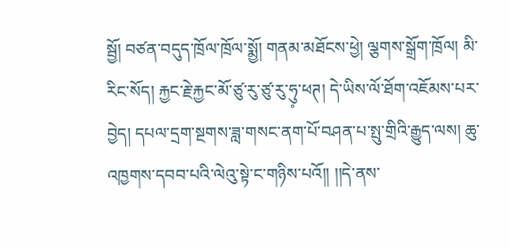སྦྱོ། བཙན་བདུད་ཁྲོལ་ཁྲོལ་སྨྱོ། གནམ་མཐོངས་ཕྱེ། ལྕགས་སྒྲོག་ཁྲོལ། མི་རིང་སོད། རྐྱང་རྗེ་རྐྱང་མོ་ཙུ་རུ་ཙུ་རུ་ཧུ༷་ཕཊ། དེ་ཡིས་ལོ་ཐོག་འཇོམས་པར་བྱེད། དཔལ་དྲག་སྔགས་ཟླ་གསང་ནག་པོ་བཤན་པ་སྤུ་གྲིའི་རྒྱུད་ལས། ཆུ་འཁྱགས་དབབ་པའི་ལེའུ་སྟེ་ང་གཉིས་པའོ།། །།དེ་ནས་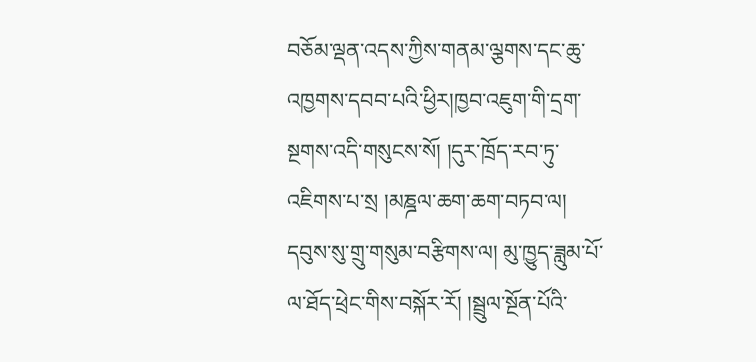བཅོམ་ལྡན་འདས་ཀྱིས་གནམ་ལྕགས་དང་ཆུ་འཁྱགས་དབབ་པའི་ཕྱིར།ཁྱབ་འཇུག་གི་དྲག་སྔགས་འདི་གསུངས་སོ། །དུར་ཁྲོད་རབ་ཏུ་འཇིགས་པ་སྲ །མཎྜལ་ཆག་ཆག་བཏབ་ལ། དབུས་སུ་གྲུ་གསུམ་བརྩིགས་ལ། མུ་ཁྱུད་ཟླུམ་པོ་ལ་ཐོད་ཕྲེང་གིས་བསྐོར་རོ། །སྦྲུལ་སྔོན་པོའི་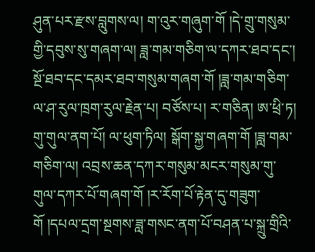ཤུན་པར་རྫས་བླུགས་ལ། ག་འུར་གཞུག་གོ །དེ་གྲུ་གསུམ་གྱི་དབུས་སུ་གཞག་ལ། ཟླ་གམ་གཅིག་ལ་དཀར་ཐབ་དང་། སྔོ་ཐབ་དང་དམར་ཐབ་གསུམ་གཞག་གོ །ཟླ་གམ་གཅིག་ལ་ཤ་རུལ་ཁྲག་རུལ་རྗེན་པ། བཙོས་པ། ར་གཅིན། ཨ་ཕྲི་ཏ། གུ་གུལ་ནག་པོ། ལ་ཕུག་ཏིལ། སྒོག་སྐྱ་གཞག་གོ །ཟླ་གམ་གཅིག་ལ། འབྲས་ཆན་དཀར་གསུམ་མངར་གསུམ་གུ་གུལ་དཀར་པོ་གཞག་གོ །ར་རོག་པོ་རྟེན་དུ་གཟུག་གོ །དཔལ་དྲག་སྔགས་ཟླ་གསང་ནག་པོ་བཤན་པ་སྐྲུ་གྲིའི་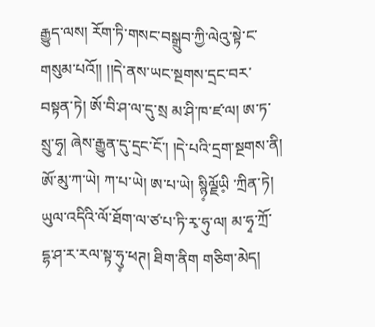རྒྱུད་ལས། རོག་ཏི་གསང་བསྒྲུབ་ཀྱི་ལེའུ་སྟེ་ང་གསུམ་པའོ།། །།དེ་ནས་ཡང་སྔགས་དྲང་བར་བསྟན་ཏེ། ཨོ་བི་ཤ་ལ་དུ་སྲ མ་ཤི་ཁ་ཛ་ལ། ཨ་ཏ་སྲུ་ཧྭ། ཞེས་རྒྱུན་དུ་དྲང་ངོ་། །དེ་པའི་དྲག་སྔགས་ནི། ཨོ་མུ་ཀ་ཡེ། ཀ་པ་ཡེ། ཨ་པ་ཡེ། སྙི༷ལྗོཡི༷ ་ཀྲིན་ཏེ། ཡུལ་འདིའི་ལོ་ཐོག་ལ་ཙ་པ་ཏི་རྭ་ཧུ་ལ། མ་ཧྭ་ཀྲོ་དྷ་ཤ་ར་རལ་སྟ་ཧུ༷་ཕཊ། ཐིག་ནིག གཅིག་མེད།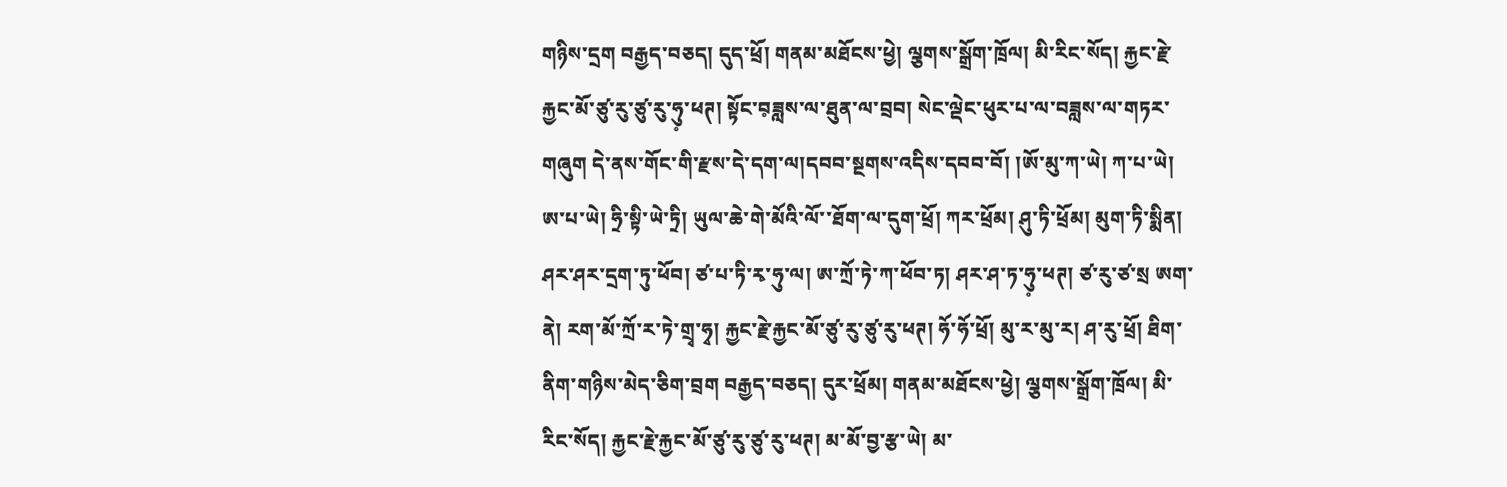གཉིས་དྲག བརྒྱད་བཅད། དུད་ཕྲོ། གནམ་མཐོངས་ཕྱེ། ལྕགས་སྒྲོག་ཁྲོལ། མི་རིང་སོད། རྐྱང་རྗེ་རྐྱང་མོ་ཙུ་རུ་ཙུ་རུ་ཧུ༷་ཕཊ། སྟོང་བ༷ཟླས་ལ་ཐུན་ལ་བྲབ། སེང་ལྡེང་ཕུར་པ་ལ་བཟླས་ལ་གཏར་གཞུག དེ་ནས་གོང་གི་རྫས་དེ་དག་ལ།དབབ་སྔགས་འདིས་དབབ་བོ། །ཨོ་མུ་ཀ་ཡེ། ཀ་པ་ཡེ། ཨ་པ་ཡེ། ཧྲི་སྟི་ཡེ་ཏྲི། ཡུལ་ཆེ་གེ་མོའི་ལོ་་ཐོག་ལ་དུག་ཕྲོ། ཀར་ཕྲོམ། ཤུ་ཏི་ཕྲོམ། མུག་ཏི་སྨིན། ཤར་ཤར་དྲག་ཏུ་ཕོབ། ཙ་པ་ཏི་རྭ་ཧུ་ལ། ཨ་ཀྲོ་ཏེ་ཀ་ཕོབ་ཏ། ཤར་ཤ་ཏ་ཧུ༷་ཕཊ། ཙ་རུ་ཙ་སྲ ཨག་ནེ། རག་མོ་ཀྲོ་ར་ཏེ་གྲྭ་ཧྭ། རྐྱང་རྗེ་རྐྱང་མོ་ཙུ་རུ་ཙུ་རུ་ཕཊ། ཧོ་ཧོ་ཕྲོ། མུ་ར་མུ་ར། ཤ་རུ་ཕྲོ། ཐིག་ནིག་གཉིས་མེད་ཅིག་བྲག བརྒྱད་བཅད། དུར་ཕྲོམ། གནམ་མཐོངས་ཕྱེ། ལྕགས་སྒྲོག་ཁྲོལ། མི་རིང་སོད། རྐྱང་རྗེ་རྐྱང་མོ་ཙུ་རུ་ཙུ་རུ་ཕཊ། མ་མོ་བྱ་རྩ་ཡེ། མ་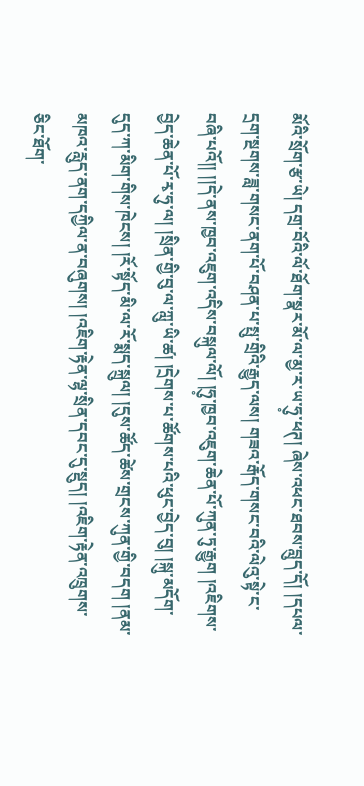མོའི་སྲོག་རྩ་ཡེ། དགྲ་བོའི་ལོ་ཐོག་སྣར་མོ་ལ་མྱ་ར་ཡ་ཧུ༷་ཕཊ། ཞེས་འཕང་ཐབས་བླུད་དོ། །དཔལ་དྲག་སྔགས་ཟླ་གསང་ནག་པོ་བཤན་པ་སྤུ་གྲིའི་རྒྱུད་ལས། གཟའ་རྒོད་གསང་བའི་ལེའུ་སྟེ་ང་བཞི་པའོ།། །།དེ་ནས་ཁྱབ་འཇུག་འདིས་བསྐུལ་ལོ། །ཧུ༷་ཁྱབ་འཇུག་ཆེན་པོ་ཀུན་ཏུ་རྒྱུག །འཇིགས་བྱེད་ཆེན་པོ་རྭ་ཧུ་ལ། །སྲིན་གྱི་བུ་ལ་ཀླུ་ཡི་ཚ། །དྲེགས་པ་ཚོགས་པའི་ཕུང་བྱེད་བུ། །སྐུ་མདོག་དུད་ཀ་མིག་གིས་ཁེངས། །རོ་སྟོད་མི་ལ་རོ་སྨད་སྐྲུལ། །དུས་ཚོད་ཚེས་གྲངས་ཀུན་གྱི་བདག །ནམ་མཁའ་རླུད་ནག་དཀྱིལ་ན་བཞུགས། །འཇིག་རྟེན་ལྷ་སྲིན་དབང་དུ་སྡུད། །འཇིག་རྟེན་འཁྲུགས་ཅིང་ཐོག་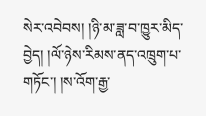སེར་འབེབས། །ཉི་མ་ཟླ་བ་ཁྱུར་མིད་བྱེད། །ལོ་ཉེས་རིམས་ནད་འཁྲུག་པ་གཏོང་། །ས་འོག་རྒྱ་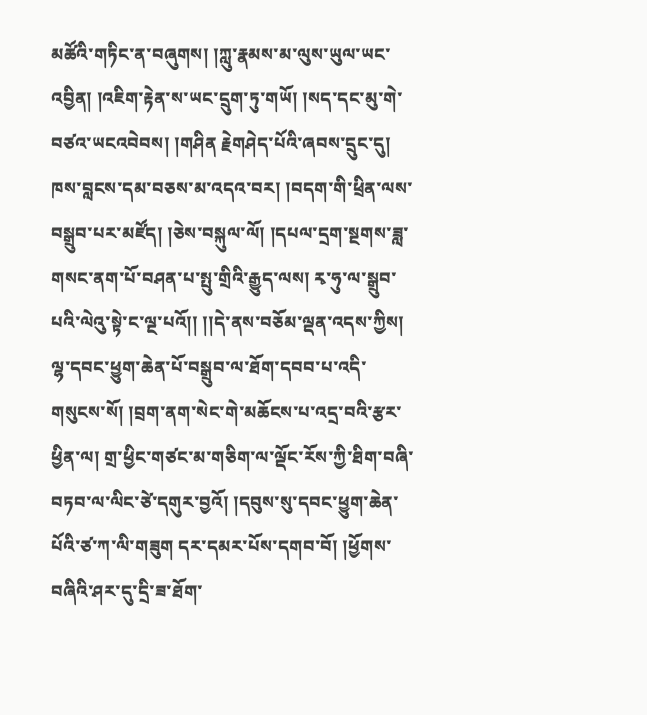མཚོའི་གཏིང་ན་བཞུགས། །ཀླུ་རྣམས་མ་ལུས་ཡུལ་ཡང་འབྱིན། །འཇིག་རྟེན་ས་ཡང་དྲུག་ཏུ་གཡོ། །སད་དང་མུ་གེ་བཙའ་ཡངའབེབས། །གཤིན རྗེགཤེད་པོའི་ཞབས་དྲུང་དུ། ཁས་བླངས་དམ་བཅས་མ་འདའ་བར། །བདག་གི་ཕྲིན་ལས་བསྒྲུབ་པར་མཛོད། །ཅེས་བསྐུལ་ལོ། །དཔལ་དྲག་སྔགས་ཟླ་གསང་ནག་པོ་བཤན་པ་སྤུ་གྲིའི་རྒྱུད་ལས། རྭ་ཧུ་ལ་སྒྲུབ་པའི་ལེའུ་སྟེ་ང་ལྔ་པའོ།། །།དེ་ནས་བཅོམ་ལྡན་འདས་ཀྱིས། ལྷ་དབང་ཕྱུག་ཆེན་པོ་བསྒྲུབ་ལ་ཐོག་དབབ་པ་འདི་གསུངས་སོ། །བྲག་ནག་སེང་གེ་མཆོངས་པ་འདྲ་བའི་རྩར་ཕྱིན་ལ། གྲ་ཕྱིང་གཙང་མ་གཅིག་ལ་ལྡོང་རོས་ཀྱི་ཐིག་བཞི་བཏབ་ལ་ལིང་ཙེ་དགུར་བྱའོ། །དབུས་སུ་དབང་ཕྱུག་ཆེན་པོའི་ཙ་ཀ་ལི་གཟུག དར་དམར་པོས་དགབ་བོ། །ཕྱོགས་བཞིའི་ཤར་དུ་དྲི་ཟ་ཐོག་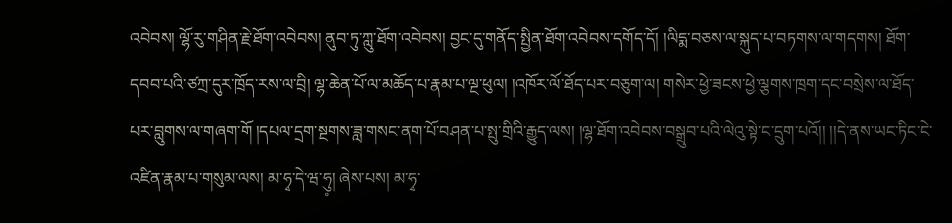འབེབས། ལྷོ་རུ་གཤིན་རྗེ་ཐོག་འབེབས། ནུབ་ཏུ་ཀླུ་ཐོག་འབེབས། བྱང་དུ་གནོད་སྤྱིན་ཐོག་འབེབས་དགོད་དོ། །ལིདྨ་བཅས་ལ་སྐུད་པ་བཏགས་ལ་གདགས། ཐོག་དབབ་པའི་ཙཀྲ་དུར་ཁྲོད་རས་ལ་བྲི། ལྷ་ཆེན་པོ་ལ་མཆོད་པ་རྣམ་པ་ལྔ་ཕུལ། །འཁོར་ལོ་ཐོད་པར་བཅུག་ལ། གསེར་ཕྱེ་ཟངས་ཕྱེ་ལྕགས་ཁྲག་དང་བསྲེས་ལ་ཐོད་པར་བླུགས་ལ་གཞག་གོ །དཔལ་དྲག་སྔགས་ཟླ་གསང་ནག་པོ་བཤན་པ་སྤུ་གྲིའི་རྒྱུད་ལས། །ལྷ་ཐོག་འབེབས་བསྒྲུབ་པའི་ལེའུ་སྟེ་ང་དྲུག་པའོ།། །།དེ་ནས་ཡང་ཏིང་ངེ་འཛིན་རྣམ་པ་གསུམ་ལས། མ་ཧྭ་དེ་ཝ་ཧུ༷། ཞེས་པས། མ་ཧྭ་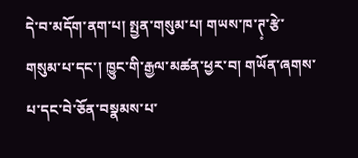དེ་བ་མདོག་ནག་པ། སྤྱན་གསུམ་པ། གཡས་ཁ་ཊ༷་རྩེ་གསུམ་པ་དང་། ཁྱུང་གི་རྒྱལ་མཚན་ཕྱར་བ། གཡོན་ཞགས་པ་དང་བེ་ཅོན་བསྣམས་པ་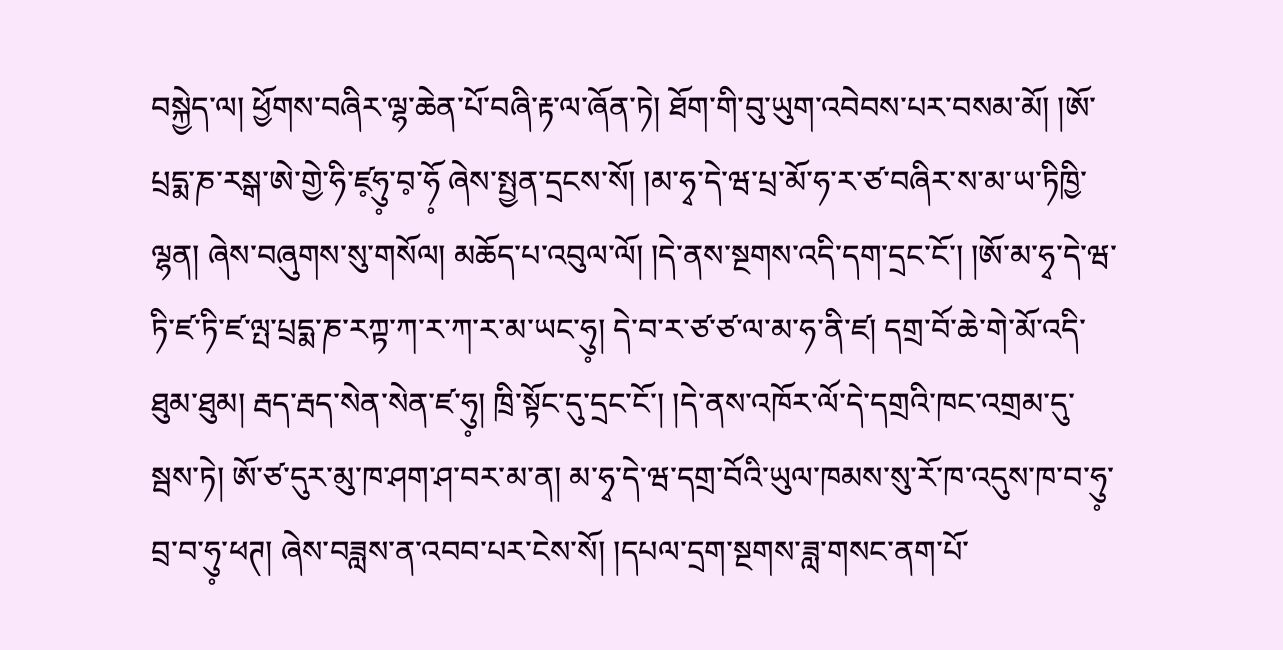བསྐྱེད་ལ། ཕྱོགས་བཞིར་ལྷ་ཆེན་པོ་བཞི་རྟ་ལ་ཞོན་ཏེ། ཐོག་གི་བུ་ཡུག་འབེབས་པར་བསམ་མོ། །ཨོ་པྲདྨ་ཎ་རསྒ་ཨེ་གྱེ་ཧི་ཛ༷ཧུ༷་བ༷་ཧོ༷ ཞེས་སྤྱན་དྲངས་སོ། །མ་ཧྭ་དེ་ཝ་པྲ་མོ་ཧ་ར་ཙ་བཞིར་ས་མ་ཡ་ཏིཁྱི་ལྷན། ཞེས་བཞུགས་སུ་གསོལ། མཆོད་པ་འབུལ་ལོ། །དེ་ནས་སྔགས་འདི་དག་དྲང་ངོ་། །ཨོ་མ་ཧྭ་དེ་ཝ་ཏི་ཛ་ཏི་ཛ་ལྤ་པྲདྨ་ཎ་རཀྟ་ཀ་ར་ཀ་ར་མ་ཡང་ཧུ༷། དེ་བ་ར་ཙ་ཙ་ལ་མ་ཧ་ནི་ཛ། དགྲ་བོ་ཆེ་གེ་མོ་འདི་ཐུམ་ཐུམ། རྦད་རྦད་སེན་སེན་ཛ་ཧུ༷། ཁྲི་སྟོང་དུ་དྲང་ངོ་། །དེ་ནས་འཁོར་ལོ་དེ་དགྲའི་ཁང་འགྲམ་དུ་སྦས་ཏེ། ཨོ་ཙ་དུར་མུ་ཁ་ཤག་ཤ་བར་མ་ན། མ་ཧྭ་དེ་ཝ་དགྲ་བོའི་ཡུལ་ཁམས་སུ་རོ་ཁ་འདུས་ཁ་བ་ཧུ༷་བྲ་བ་ཧུ༷་ཕཊ། ཞེས་བཟླས་ན་འབབ་པར་ངེས་སོ། །དཔལ་དྲག་སྔགས་ཟླ་གསང་ནག་པོ་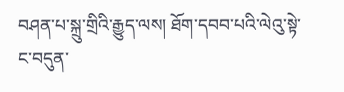བཤན་པ་སྐྲུ་གྲིའི་རྒྱུད་ལས། ཐོག་དབབ་པའི་ལེའུ་སྟེ་ང་བདུན་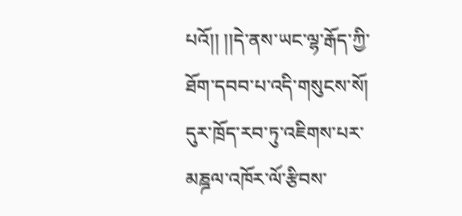པའོ།། །།དེ་ནས་ཡང་ལྷ་རྒོད་ཀྱི་ཐོག་དབབ་པ་འདི་གསུངས་སོ། དུར་ཁྲོད་རབ་ཏུ་འཇིགས་པར་མཎྜལ་འཁོར་ལོ་རྩིབས་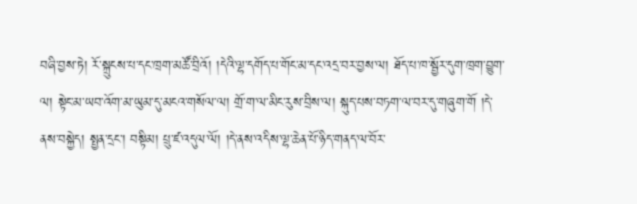བཞི་བྱས་ཏེ། རོ་སྐྲུངས་པ་དང་ཁྲག་མཚོ་བྲིའོ། །དེའི་ལྷ་དགོད་པ་གོང་མ་དང་འདྲ་བར་བྱས་ལ། ཐོད་པ་ཁ་སྦྱོར་དུག་ཁྲག་བྱུག་ལ། སྟེང་མ་ཡབ་འོག་མ་ཡུམ་དུ་མངའ་གསོལ་ལ། གྲོ་ག་ལ་མིང་རུས་བྲིས་ལ། སྐུད་པས་བཏག་ལ་བར་དུ་གཞུག་གོ །དེ་ནས་བསྐྱེད། སྤྱན་དྲང་། བསྟིམ། པྲུ་ཛ་འདུལ་ལོ། །དེ་ནས་འདིས་ལྷ་ཆེན་པོ་ཉིད་གནད་ལ་བོར་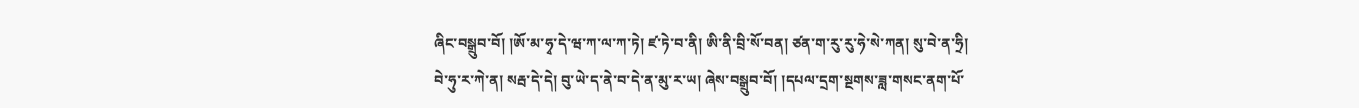ཞིང་བསྒྲུབ་བོ། །ཨོ་མ་ཧྭ་དེ་ཝ་ཀ་ལ་ཀ་ཏེ། ཛ་ཏེ་བ་ནི། ཨི་ནི་བྲི་སོ་བན། ཙན་ག་རུ་རུ་ཧེ་སེ་ཀན། སུ་བེ་ན་ཧྲི། བེ་ཧུ་ར་ཀེ་ན། སརྦ་དེ་དེ། བུ་ཡེ་ད་ནེ་བ་དེ་ན་མུ་ར་ཡ། ཞེས་བསྒྲུབ་བོ། །དཔལ་དྲག་སྔགས་ཟླ་གསང་ནག་པོ་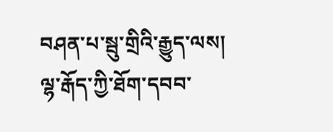བཤན་པ་སྦུ་གྲིའི་རྒྱུད་ལས། ལྷ་རྒོད་ཀྱི་ཐོག་དབབ་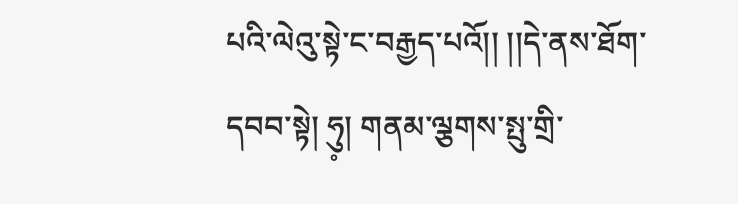པའི་ལེའུ་སྟེ་ང་བརྒྱད་པའོ།། །།དེ་ནས་ཐོག་དབབ་སྟེ། ཧུ༷། གནམ་ལྕགས་སྤུ་གྲི་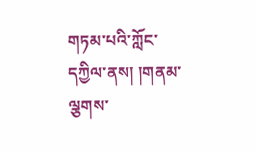གཏམ་པའི་ཀློང་དཀྱིལ་ནས། །གནམ་ལྕགས་